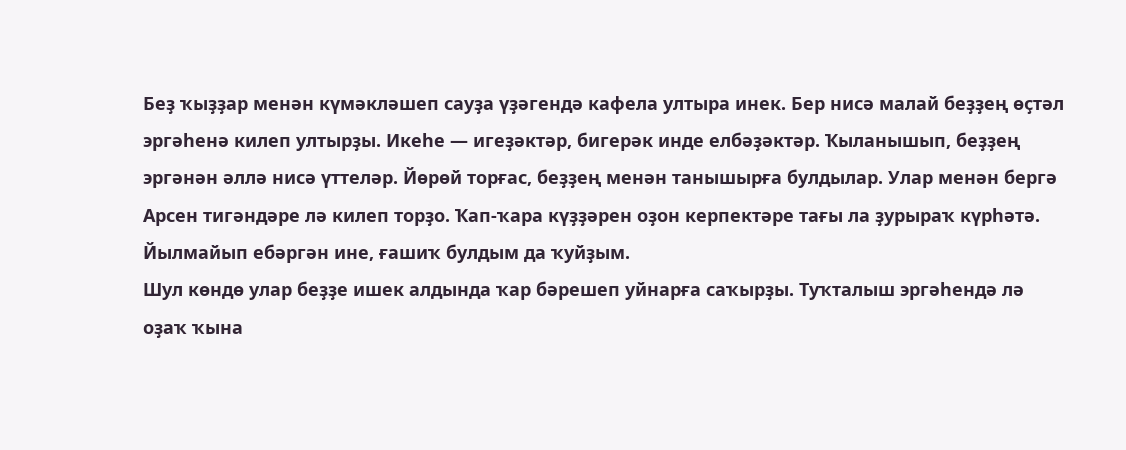Беҙ ҡыҙҙар менән күмәкләшеп сауҙа үҙәгендә кафела ултыра инек. Бер нисә малай беҙҙең өҫтәл эргәһенә килеп ултырҙы. Икеһе — игеҙәктәр, бигерәк инде елбәҙәктәр. Ҡыланышып, беҙҙең эргәнән әллә нисә үттеләр. Йөрөй торғас, беҙҙең менән танышырға булдылар. Улар менән бергә Арсен тигәндәре лә килеп торҙо. Ҡап-ҡара күҙҙәрен оҙон керпектәре тағы ла ҙурыраҡ күрһәтә. Йылмайып ебәргән ине, ғашиҡ булдым да ҡуйҙым.
Шул көндө улар беҙҙе ишек алдында ҡар бәрешеп уйнарға саҡырҙы. Туҡталыш эргәһендә лә оҙаҡ ҡына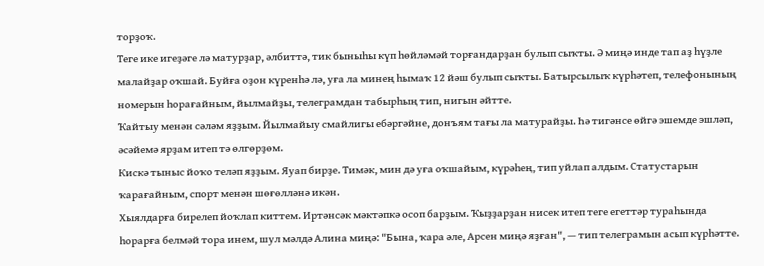торҙоҡ.
Теге ике игеҙәге лә матурҙар, әлбиттә, тик быныһы күп һөйләмәй торғандарҙан булып сыҡты. Ә миңә инде тап аҙ һүҙле малайҙар оҡшай. Буйға оҙон күренһә лә, уға ла минең һымаҡ 12 йәш булып сыҡты. Батырсылыҡ күрһәтеп, телефонының номерын һорағайным, йылмайҙы, телеграмдан табырһың тип, нигын әйтте.
Ҡайтыу менән сәләм яҙҙым. Йылмайыу смайлигы ебәргәйне, донъям тағы ла матурайҙы. Һә тигәнсе өйгә эшемде эшләп, әсәйемә ярҙам итеп тә өлгөрҙөм.
Кискә тыныс йоҡо теләп яҙҙым. Яуап бирҙе. Тимәк, мин дә уға оҡшайым, күрәһең, тип уйлап алдым. Статустарын ҡарағайным, спорт менән шөғөлләнә икән.
Хыялдарға бирелеп йоҡлап киттем. Иртәнсәк мәктәпкә осоп барҙым. Ҡыҙҙарҙан нисек итеп теге егеттәр тураһында һорарға белмәй тора инем, шул мәлдә Алина миңә: "Бына, ҡара әле, Арсен миңә яҙған", — тип телеграмын асып күрһәтте.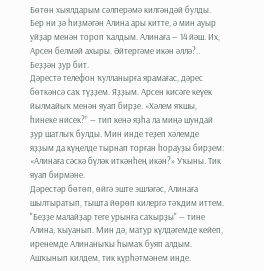Бөтөн хыялдарым сәлперәмә килгәндәй булды. Бер ни ҙә һиҙмәгән Алина ары китте, ә мин ауыр уйҙар менән тороп ҡалдым. Алинаға — 14 йәш. Их, Арсен белмәй ахыры. Әйтергәме икән әллә?.. Беҙҙән ҙур бит.
Дәрестә телефон ҡулланырға ярамағас, дәрес бөткәнсә саҡ түҙҙем. Яҙҙым. Арсен кисәге кеүек йылмайыҡ менән яуап бирҙе. «Хәлем яҡшы, һинеке нисек?” — тип кенә яҙһа ла миңә шундай ҙур шатлыҡ булды. Мин инде теҙеп хәлемде яҙҙым да күңелде тырнап торған һорауҙы бирҙем: «Алинаға сәскә бүләк иткәнһең икән?» Уҡыны. Тик яуап бирмәне.
Дәрестәр бөтөп, өйгә эште эшләгәс, Алинаға шылтыратып, тышта йөрөп килергә тәҡдим иттем. "Беҙҙе малайҙар теге урынға саҡырҙы" — тине Алина, ҡыуанып. Мин дә, матур күлдәгемде кейеп, иренемде Алинаныҡы һымаҡ буяп алдым. Ашҡынып килдем, тик күрһәтмәнем инде.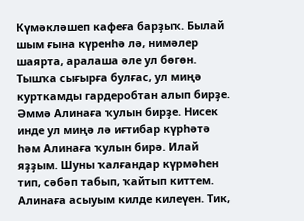Күмәкләшеп кафеға барҙыҡ. Былай шым ғына күренһә лә, нимәлер шаярта, аралаша әле ул бөгөн. Тышҡа сығырға булғас, ул миңә курткамды гардеробтан алып бирҙе. Әммә Алинаға ҡулын бирҙе. Нисек инде ул миңә лә иғтибар күрһәтә һәм Алинаға ҡулын бирә. Илай яҙҙым. Шуны ҡалғандар күрмәһен тип, сәбәп табып, ҡайтып киттем.
Алинаға асыуым килде килеүен. Тик,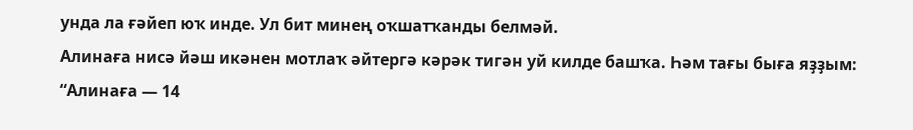унда ла ғәйеп юҡ инде. Ул бит минең оҡшатҡанды белмәй.
Алинаға нисә йәш икәнен мотлаҡ әйтергә кәрәк тигән уй килде башҡа. Һәм тағы быға яҙҙым: “Алинаға — 14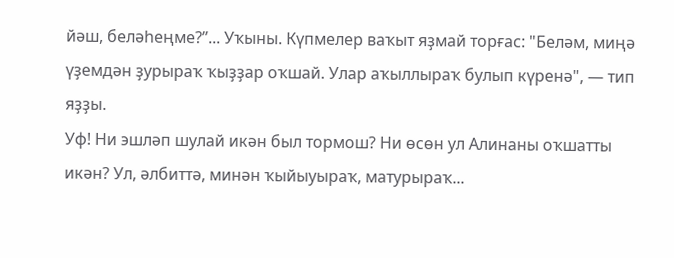йәш, беләһеңме?”... Уҡыны. Күпмелер ваҡыт яҙмай торғас: "Беләм, миңә үҙемдән ҙурыраҡ ҡыҙҙар оҡшай. Улар аҡыллыраҡ булып күренә", — тип яҙҙы.
Уф! Ни эшләп шулай икән был тормош? Ни өсөн ул Алинаны оҡшатты икән? Ул, әлбиттә, минән ҡыйыуыраҡ, матурыраҡ...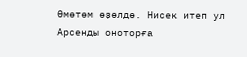Өмөтөм өҙөлдө. Нисек итеп ул Арсенды оноторға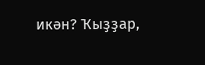икән? Ҡыҙҙар,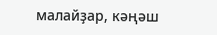малайҙар, кәңәш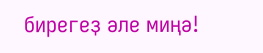бирегеҙ әле миңә!